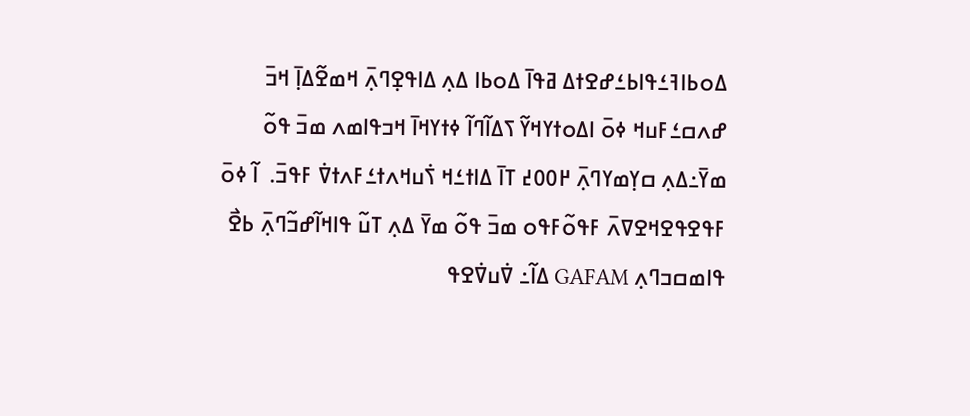ߡߋߕߊߔߑߟߊߕߑߝߐߙߡ ߥߟߊ߫ ߡߋߕߊ ߡߍ߲ ߡߊߟߐ߲ߣߍ߲߫ ߞߘߐ߬ߡߊ߲߫ ߞߏ߫ ߝߍߛߑߓߎߞ ߦߋ߫ ߊߡߋߙߌߞߌ߬ ߖߡߊ߬ߣߊ߬ ߦߙߌߞߊ߫ ߞߏߟߊߘߍ ߘߏ߫ ߟߋ߬ ߘߌ߫߸ߡߍ߲ ߛߌ߲ߘߌߣߍ߲߫ ߂߀߀߄ ߠߊ߫ ߡߊߙߑߞ ߖ߭ߎߞߍߙߑߓߍߙߜ߭ ߓߟߏ߫.  ߊ߬ ߦߋ߫ ߓߟߐߟߐߞߐߜߍ߫ ߓߟߋ߬ߓߟߋ ߘߏ߫ ߟߋ߬ ߘߌ߫ ߡߍ߲ ߠߎ߬ ߟߊߞߊ߬ߝߏ߬ߣߍ߲߫ ߕߐ߯ ߟߊߘߛߏߣߍ߲ GAFAM ߡߊ߬߸ ߜ߭ߎߜ߭ߐߟ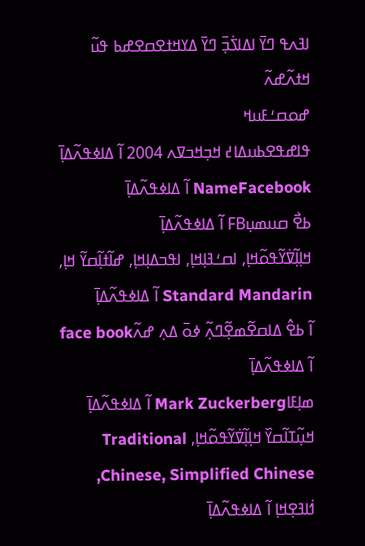ߊߔߍߟ ߣߌ߫ ߊߡߊߖ߭ߏ߲߫ ߣߌ߫ ߡߌߞߙߐߛߐߝߕ ߟߎ߬ ߞߙߍ߬ߝߍ߬
ߝߋߛߑߓߎߞ
ߟߊߝߟߐߕߎߡߊ߄ ߞߏ߲ߞߏߜߍ 2004 ߊ߬ ߡߊߦߟߍ߬ߡߊ߲߫
NameFacebook ߊ߬ ߡߊߦߟߍ߬ߡߊ߲߫
ߕߐ߯ ߛߎߘߎ߲FB ߊ߬ ߡߊߦߟߍ߬ߡߊ߲߫
ߞߊ߲ߊ߲߬ߜ߭ߌ߬ߟߋ߬ߞߊ߲, ߊߛߑߔߊ߲ߞߊ߲, ߊߟߏߡߊ߲ߞߊ߲, ߝߊ߬ߙߊ߲߬ߛߌ߬ ߞߊ߲, Standard Mandarin ߊ߬ ߡߊߦߟߍ߬ߡߊ߲߫
ߊ߬ ߕߐ߮ ߡߊߛߐ߬ߘߐ߲߬ߣߍ߲߬ ߦߋ߫ ߡߍ߲ ߝߍ߬face book ߊ߬ ߡߊߦߟߍ߬ߡߊ߲߫
ߘߊ߲ߓߊMark Zuckerberg ߊ߬ ߡߊߦߟߍ߬ߡߊ߲߫
ߞߎ߲߬ߠߊ߬ߛߌ߰ ߞߊ߲ߊ߲߬ߜ߭ߌ߬ߟߋ߬ߞߊ߲, Traditional Chinese, Simplified Chinese, ߗ߭ߊߔߐ߲ߞߊ߲ ߊ߬ ߡߊߦߟߍ߬ߡߊ߲߫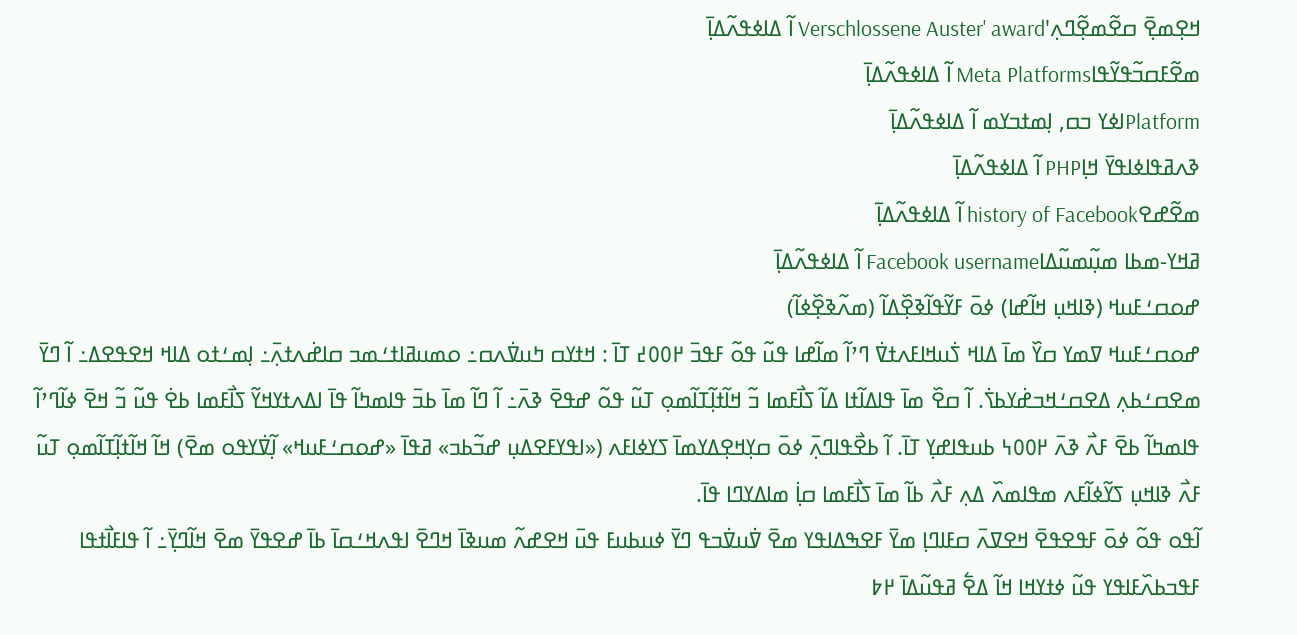ߞߐ߲ߘߐ߲߫ ߛߐ߬ߘߐ߲߬ߣߍ߲'Verschlossene Auster' award ߊ߬ ߡߊߦߟߍ߬ߡߊ߲߫
ߘߐ߬ߓߛߏ߬ߟߌ߬ߟߊMeta Platforms ߊ߬ ߡߊߦߟߍ߬ߡߊ߲߫
Platformߊߦߌ ߏߛ, ߊ߲ߘߙߏߌߘ ߊ߬ ߡߊߦߟߍ߬ߡߊ߲߫
ߢߍߥߟߊߦߊߟߌ߫ ߞߊ߲PHP ߊ߬ ߡߊߦߟߍ߬ߡߊ߲߫
ߘߐ߬ߝߐhistory of Facebook ߊ߬ ߡߊߦߟߍ߬ߡߊ߲߫
ߥߞߌ-ߘߕߊ ߘߎ߲߬ߘߎ߬ߡߊFacebook username ߊ߬ ߡߊߦߟߍ߬ߡߊ߲߫
ߝߋߛߑߓߎߞ (ߢߊߞߎ߲ ߞߊ߬ߝߊ) ߦߋ߫ ߓߌ߬ߟߊ߬ߢߐ߲߰ߡߊ߬ (ߘߍ߬ߢߐ߲߰ߦߊ߬)
ߝߋߛߑߓߎߞ ߜߘߌ ߛߌ߰ ߘߊ߫ ߡߊߞ ߖ߭ߎߞߊߓߍߙߜ߭ ߣߴߊ߬ ߘߊ߬ߝߊ ߟߎ߬ ߟߋ߬ ߓߟߏ߫ ߂߀߀߄ ߠߊ߫ : ߞߙߌߛ ߤߎߜ߭ߍߛ߸ ߋߘߎߥߊߙߑߘߏ ߛߊߝ߭ߍߙߍ߲߫߸ ߊ߲ߘߑߙߋ ߡߊߞ ߞߐߟߐߡ߸ ߊ߬ ߣߌ߫ ߘߐߛߑߕߍ߲ ߡߐߛߑߞߏߝ߭ߌߕߖ߭. ߊ߬ ߛߐ߰ ߘߊ߫ ߟߊߡߊ߬ߙߊ ߡߊ߬ ߖߊ߯ߓߘߊ ߏ߬ ߞߊ߬ߙߊ߲߬ߠߊ߬ߘߋ߲ ߠߎ߬ ߟߋ߬ ߝߟߐ߫ ߢߍ߫߸ ߊ߬ ߣߊ߬ ߘߊ߫ ߕߏ߫ ߟߊߘߤߊ߬ ߟߊ߫ ߊߡߍߙߌߞߌ߬ ߖߊ߯ߓߘߊ ߕߐ߭ ߟߎ߬ ߏ߬ ߞߐ߫ ߦߊ߬ߣߴߊ߬ ߟߊߘߤߊ߬ ߕߐ߫ ߓߍ߯ ߢߍ߫ ߂߀߀߆ ߕߎߟߊߝߌ߲ ߠߊ߫. ߊ߬ ߕߐ߯ߟߊߣߍ߲߫ ߦߋ߫ ߛߌ߲ߞߐ߲ߡߌߘߊ߫ ߖߌߦߊߓߍ («ߊߟߌߓߐߡߎ߲ ߝߏ߬ߕߏ» ߥߟߊ߫ «ߝߋߛߑߓߎߞ» ߊ߲߬ߜ߭ߌߟߋ ߘߐ߫) ߞߊ߬ ߞߊ߬ߙߊ߲߬ߠߊ߬ߘߋ߲ ߠߎ߬ ߓߍ߯ ߢߊߞߎ߲ ߖߌ߬ߦߊ߬ߓߍ ߘߟߊߘߍ߰ ߡߍ߲ ߓߍ߯ ߕߊ߬ ߘߊ߫ ߖߊ߯ߓߘߊ ߛߊ߲߭ ߘߊߡߌߣߊ ߟߊ߫.
ߊ߬ߟߋ ߟߋ߬ ߦߋ߫ ߓߟߐߟߐ߫ ߞߐߜߍ߫ ߛߓߊߣߊ߲ ߘߌ߫ ߓߐߒߡߊߟߌ ߘߐ߫ ߜ߭ߎߜ߭ߏߟ ߣߌ߫ ߦߎߕߎߓ ߟߎ߫ ߞߐߝߍ߬ ߘߎߢߊ߫ ߞߣߐ߫ ߊߟߍߞߑߛߊ߫ ߕߊ߫ ߝߐߟߌ߫ ߘߐ߫ ߞߊ߬ߣߌ߲߫߸ ߊ߬ ߟߊߓߊ߯ߙߟߊ ߓߟߏߕߍ߰ߓߊߟߌ ߟߎ߬ ߦߙߌߞߊ ߞߊ߬ ߡߐ߱ ߥߟߎ߬ߡߊ߫ ߂߈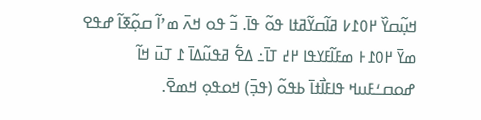ߞߎ߲߬ߛߌ߰ ߂߀߁߇ ߥߊ߬ߛߌ߬ߥߙߊ ߟߋ߬ ߟߊ߫. ߏ߬ ߟߋ ߞߍ߫ ߘߴߊ߬ ߛߋ߲߬ߧߊ߬ ߝߟߐ ߘߌ߫ ߂߀߁߅ ߘߓߊ߬ߓߌߟߊ ߂߄ ߠߊ߫߸ ߡߐ߱ ߥߟߎ߬ߡߊ߫ ߁ ߠߎ߫ ߞߊ߬ ߝߋߛߑߓߎߞ ߟߊߓߊ߯ߙߊ߫ ߕߟߋ߬ (ߟߏ߲߫) ߞߋߟߋ߲ ߞߘߐ߫.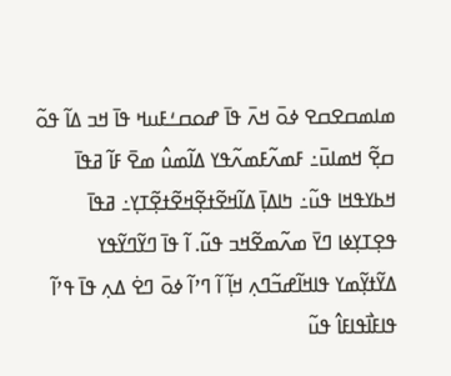ߘߊߘߛߐߛߐ ߦߋ߫ ߞߍ߫ ߟߊ߫ ߝߋߛߑߓߎߞ ߟߊ߫ ߞߏ ߡߊ߬ ߟߋ߬ ߛߐ߲߬ ߞߘߊߎ߫߸ ߓߘߍ߬ߓߘߍ߬ߟߌ ߡߊ߬ߘߎ߮ ߘߐ߫ ߓߊ߬ ߥߟߊ߫ ߞߕߌߟߞߊ ߟߎ߬߸ ߤߊߡߊ߲߫ ߡߊ߬ߞߐ߬ߙߐ߲߬ߞߐ߬ߙߐ߲߬ߠߌ߲߸ ߥߟߊ߫ ߟߐ߲ߠߌ߲ߦߊ ߣߌ߫ ߘߍ߬ߘߐ߬ߞߏ ߟߎ߬. ߊ߬ ߟߊ߫ ߣߌ߬ߣߌ߬ߟߌ ߡߌ߬ߙߌ߲߬ߘߌ ߟߊߞߊ߬ߝߏ߬ߣߍ߲ ߞߊ߲߬ ߊ߬ ߣߴߊ߬ ߦߋ߫ ߣߐ߭ ߡߍ߲ ߟߊ߫ ߟߴߊ߬ ߟߊߓߊ߯ߟߊߓߊ߮ ߟߎ߬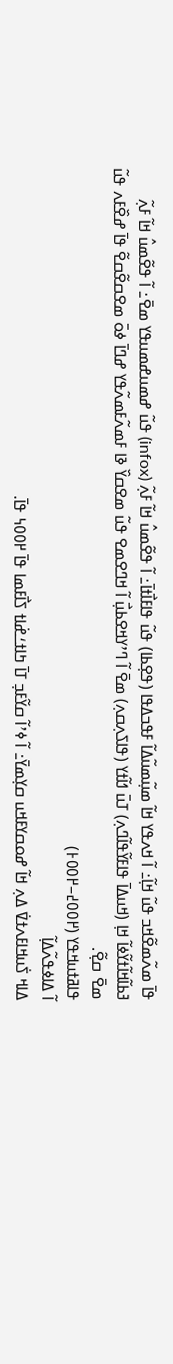ߟߊ߫ ߘߍ߬ߘߐ߬ߞߏ ߟߎ߬ ߞߊ߲߬߸ ߊ߬ ߞߍߟߌ ߞߊ߬ ߘߎ߲߬ߘߎ߬ߡߊ߬ ߓߟߏߡߟߊ (ߟߐ߲ߕߊ) ߟߎ߬ ߟߊߓߊ߯ߙߊ߫߸ ߊ߬ ߟߐ߬ߘߎ߮ ߞߊ߬ ߓߍ߲߬ (infox) ߟߎ߬ ߝߘߎߝߘߎߟߌ ߘߐ߫߸ ߊ߬ ߟߐ߬ߘߎ߮ ߞߊ߬ ߓߍ߲߬ ߔߕߊ߬ߞߊ߬ߙߌ߬ߦߊ߬ ߞߊ߲ (ߞߎߡߊ߫ ߟߊߓߌ߬ߟߊ߬ߣߍ߲) ߠߎ߫ ߗߊ߬ߙߌ (ߟߊߖߍ߲ߛߍ߲) ߘߐ߫ ߊ߬ ߣߴߌߞߐߕߎ߲߯ ߊ߬ ߞߣߐߘߐ ߟߎ߬ ߘߐߛߌ߰ ߢߊ ߓߘߍ߬ߓߘߍ߬ߟߌ ߝߣߊ߫ ߦߋ߫ ߘߐߛߐ߬ߛߐ߬ ߟߊ߫ ߝߐ߰ߓߍ ߟߎ߬ ߘߐ߫ ߛߐ߲߬.
ߟߊߥߙߎߞߟߌ (߂߀߀߄–߂߀߀߅)
ߊ߬ ߡߊߦߟߍ߬ߡߊ߲߬
ߡߊߞ ߖ߭ߎߞߊߓߍߙߜ߭ ߡߍ߲ ߞߊ߬ ߝߋߛߌߓߞߎ ߛߌ߲ߘߌ߫߸ ߊ߬ ߦߴߊ߬ ߛߌ߬ߓߏ߲ ߠߊ߫ ߤߊߙߑߝ߭ߊߙ ߖߊ߯ߓߘߊ ߟߊ߫ ߂߀߀߆ ߟߊ߫.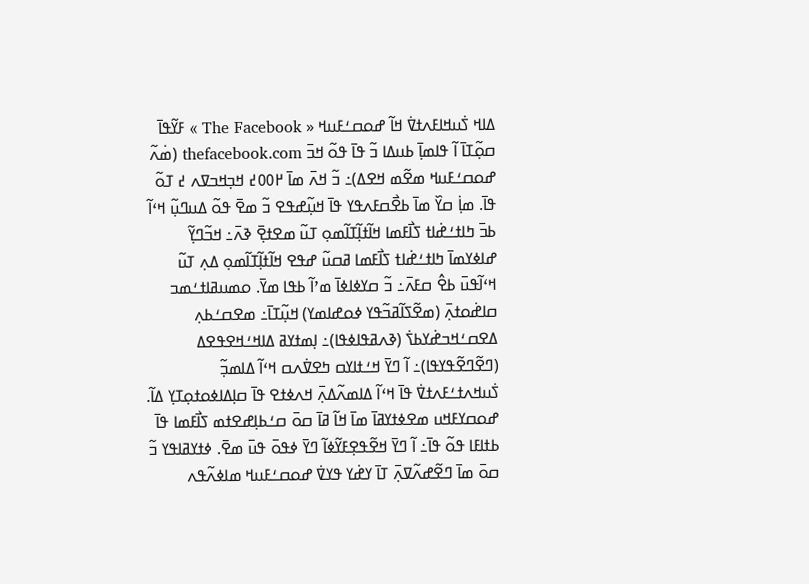ߡߊߞ ߖ߭ߎߞߊߓߍߙߜ߭ ߞߊ߬ ߝߋߛߑߓߎߞ « The Facebook » ߓߌ߬ߟߊ߫ ߛߋ߲߬ߠߊ߫ ߊ߬ ߟߊߘߊ߲߫ ߕߎߡߊ ߏ߬ ߟߊ߫ ߟߋ߬ ߞߏ߫ thefacebook.com (ߘ߭ߍ߬ ߝߋߛߑߓߎߞ ߘߐ߬ߘ ߞߐߡ)߸ ߏ߬ ߞߍ߫ ߘߊ߫ ߂߀߀߄ ߞߏ߲ߞߏߜߍ ߄ ߠߋ߬ ߟߊ߫. ߘߊ߲߭ ߛߌ߰ ߘߊ߫ ߕߐ߯ߛߓߍߟߌ ߟߊ߫ ߞߎ߲߬ߝߟߐ ߏ߬ ߘߐ߫ ߟߋ߬ ߡߎߣߎ߲߬ ߞߵߊ߬ ߕߏ߫ ߤߊߙߑߝ߭ߊߙ ߖߊ߯ߓߘߊ ߞߊ߬ߙߊ߲߬ߠߊ߬ߘߋ߲ ߠߎ߬ ߘߐߙߐ߲߫ ߢߍ߫߸ ߞߏ߬ߣߌ߲߬ ߝߊߦߌߘߊ߫ ߤߊߙߑߝ߭ߊߙ ߖߊ߯ߓߘߊ ߥߛߎ߬ ߝߟߐ ߞߊ߬ߙߊ߲߬ߠߊ߬ߘߋ߲ ߡߍ߲ ߠߎ߬ ߞߵߊ߬ߟߎ߫ ߕߐ߮ ߛߓߍ߫߸ ߏ߬ ߛߌߦߊߦߊ߫ ߘߴߊ߬ ߕߟߊ ߘߌ߫. ߋߘߎߥߊߙߑߘߏ ߛߊߝ߭ߋߙߍ߲߫ (ߘߐ߬ߖߊ߬ߥߏ߬ߟߌ ߦߋߝߊߘߌ) ߞߎ߲߬ߠߊ߫߸ ߘߐߛߑߕߍ߲ ߡߐߛߑߞߏߝ߭ߌߕߖ߭ (ߢߍߥߟߊߦߟߊ)߸ ߊ߲ߘߙߌߥ ߡߊߞߑߞߐߟߐߡ (ߣߐ߬ߣߐ߬ߟߌߟߊ)߸ ߊ߬ ߣߌ߫ ߞߑߙߊߌߛ ߤߐߜ߭ߍߛ ߞߵߊ߬ ߡߊߘߏ߲߬ ߖ߭ߎߞߍߙߑߓߍߙߜ߭ ߟߊ߫ ߞߵߊ߬ ߡߊߘߍ߬ߡߍ߲߫ ߞߍߦߙߐ ߟߊ߫ ߛߊ߲ߡߊߦߋߙߋ߲ߠߌ߲ ߡߊ߬. ߝߋߛߌߓߞߎ ߘߐߦߙߌߥߊ߫ ߘߊ߫ ߞߊ߬ ߥߊ߫ ߛߋ߫ ߛߑߕߊ߲ߝߐߙߘ ߖߊ߯ߓߘߊ ߟߊ߫ ߕߙߊߓߊ ߟߋ߬ ߟߊ߫߸ ߊ߬ ߣߌ߫ ߞߐ߬ߟߐ߲ߓߌ߬ߦߊ߬ ߣߌ߫ ߦߟߋ߫ ߟߎ߫ ߘߐ߫. ߦߙߌߥߊߟߌ ߏ߬ ߛߋ߫ ߘߊ߫ ߣߐ߬ߝߍ߬ߜߍ߲߫ ߠߊ߫ ߌߝ߭ߌ ߟߌߜ߭ ߝߋߛߑߓߎߞ ߘߊߦߍ߬ߟߍ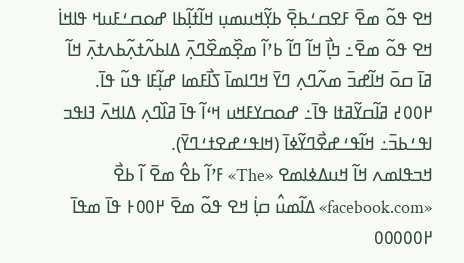ߞߐ ߟߋ߬ ߘߐ߫ ߓߐߛߑߕߐ߲߫ ߕߌ߲߬ߞߎߘߎ߲ ߞߊ߬ߙߊ߲߬ߕߊ ߝߋߛߑߓߎߞ ߟߊߞߊ߭ ߞߐ ߟߋ߬ ߘߐ߫߸ ߤߊ߲߯ ߞߊ߬ ߣߊ߬ ߕߴߊ߬ ߘߐ߲߰ߘߐ߰ߣߍ߲߫ ߡߊߕߍ߬ߙߍ߲߬ߕߍߙߍ߲߫ ߞߊ߬ ߥߊ߫ ߛߋ߫ ߞߊ߬ߝߏ߫ ߘߍ߬ߣߍ߲ ߣߌ߫ ߞߣߊߘߊ߫ ߖߊ߯ߓߘߊ ߝߊ߲߬ߓߊ ߟߎ߬ ߟߊ߫. ߂߀߀߄ ߥߊ߬ߛߌ߬ߥߙߊ ߟߊ߫߸ ߝߋߛߌߓߞߎ ߞߵߊ߬ ߟߊ߫ ߥߊ߰ߣߍ߲ ߡߊߞߍ߫ ߔߊߟߏ ߊߟߑߕߏ߫߸ ߞߊ߬ߟߑߝߐ߯ߣߌ߬ߦߊ߫ (ߞߊߟߑߝߐߙߑߣߌ߫).
ߞߏߟߊߘߍ ߞߊ߬ ߞߎߡߦߊߘߐ «The» ߓߴߊ߬ ߕߐ߮ ߘߐ߫ ߊ߬ ߕߐ߯ «facebook.com» ߡߊ߬ߘߎ߮ ߛߊ߲߭ ߞߐ ߟߋ߬ ߘߐ߫ ߂߀߀߅ ߟߊ߫ ߘߟߊ߫ ߂߀߀߀߀߀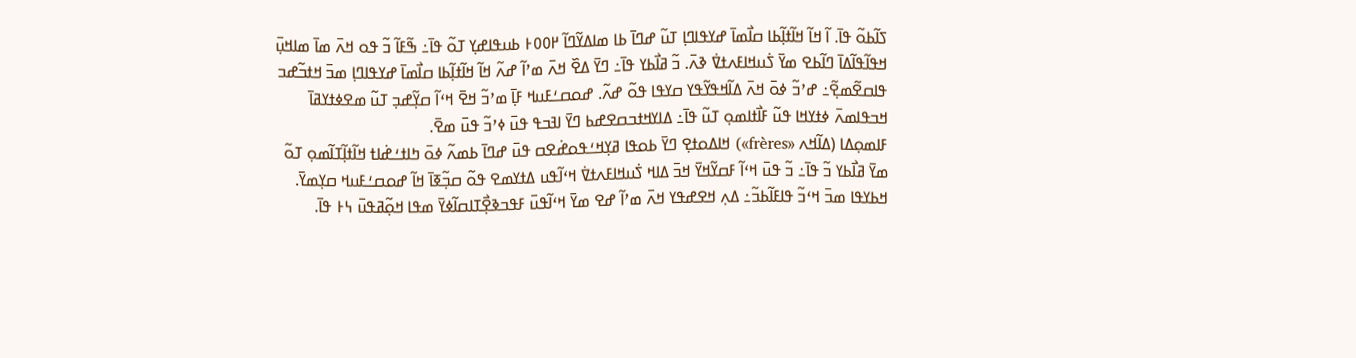ߖߊ߬ߕߋ߬ ߟߊ߫. ߊ߬ ߞߊ߬ ߞߊ߬ߙߊ߲߬ߕߊ ߛߊ߯ߘߊ߫ ߝߌߟߊߣߊ߲ ߠߎ߬ ߝߣߊ߫ ߕߊ ߘߊߡߌ߬ߣߊ߬ ߂߀߀߅ ߕߎߟߊߝߌ߲ ߠߋ߬ ߟߊ߫߸ ߒ߬ߓߊ߬ ߏ߬ ߟߋ ߞߍ߫ ߘߊ߫ ߘߊߞߎ߲߫ ߞߟߊ߬ߟߊ߬ߡߊ߫ ߣߊ߬ߕߐ ߘߌ߫ ߖ߭ߎߞߊߓߍߙߜ߭ ߢߍ߫. ߏ߬ ߥߊ߯ߕߌ ߟߊ߫߸ ߣߌ߫ ߡߐ߰ ߞߍ߫ ߘߴߊ߬ ߝߍ߬ ߞߊ߬ ߞߊ߬ߙߊ߲߬ߕߊ ߛߊ߯ߘߊ߫ ߝߌߟߊߣߊ߲ ߘߏ߫ ߞߙߏ߬ߝߏ ߟߊߛߐ߬ߘߐ߲߬߸ ߝߴߏ߬ ߦߋ߫ ߞߍ߫ ߡߊ߬ߞߟߌ߬ߟߌ ߛߌߟߊ ߟߋ߬ ߝߍ߬. ߝߋߛߑߓߎߞ ߓߊ߲߫ ߘߴߏ߬ ߞߐ߫ ߞߵߊ߬ ߛߌ߲߬ߝߏ߲ ߠߎ߬ ߘߐߦߙߌߥߊ߫ ߞߏߟߊߘߍ߫ ߦߙߌߞߊ ߟߎ߬ ߓߊ߯ߙߊߘߋ߲ ߠߎ߬ ߟߊ߫߸ ߡߊߌߞߙߏߛߐߝߕ ߣߌ߫ ߊߔߏߟ ߟߎ߫ ߦߴߏ߬ ߟߎ߫ ߘߐ߫.
ߓߊߘߋ߲ߡߊ (ߡߊ߬ߞߍ «frères») ߞߊߡߋߙߐ߲ ߣߌ߫ ߕߋߟߊ ߥߌ߲ߞߑߟߋߝ߭ߐߛ ߟߎ߫ ߝߣߊ߫ ߕߘߍ߬ ߦߋ߫ ߤߊߙߑߝ߭ߊߙ ߞߊ߬ߙߊ߲߬ߠߊ߬ߘߋ߲ ߠߋ߬ ߘߌ߫ ߥߊ߯ߕߌ ߏ߬ ߟߊ߫߸ ߏ߬ ߟߎ߫ ߞߵߊ߬ ߓߛߌ߬ߞߌ߫ ߞߏ߫ ߡߊߞ ߖ߭ߎߞߊߓߍߙߜ߭ ߞߵߊ߬ߟߎ ߡߙߌߘߐ ߟߋ߬ ߛߏ߲߬ߧߊ߫ ߞߊ߬ ߝߋߛߑߓߎߞ ߛߌ߲ߘߌ߫. ߞߕߌߟߊ ߘߏ߫ ߞߵߏ߬ ߟߊߓߊ߬ߕߏ߬߸ ߡߍ߲ ߞߐߝߟߌ ߞߍ߫ ߘߴߊ߬ ߝߐ ߘߌ߫ ߞߵߊ߬ߟߎ߫ ߓߟߏߢߐ߲߯ߠߊߛߊ߬ߦߌ߫ ߘߟߊ ߞߋ߲߬ߥߟߎ߫ ߆߅ ߟߊ߫.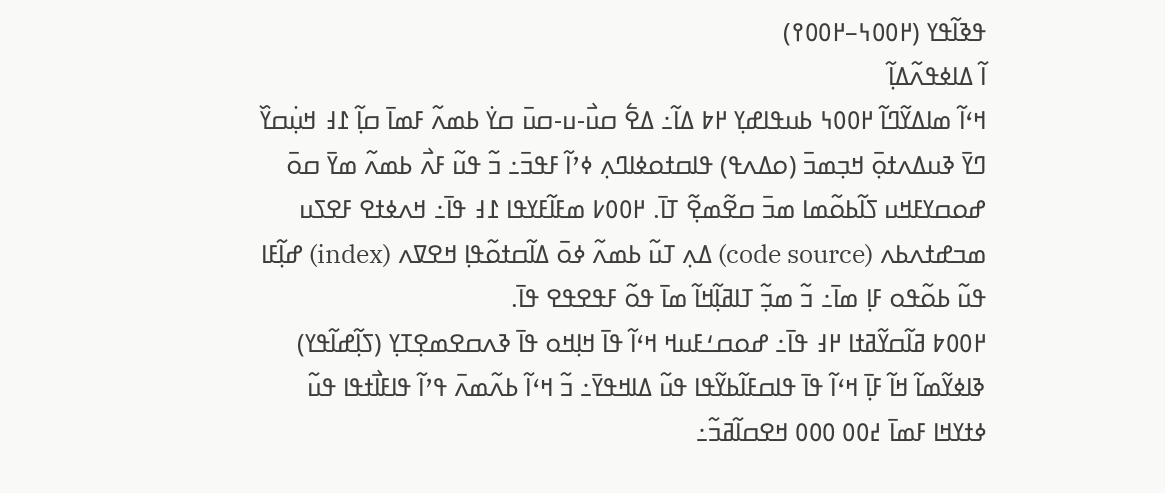ߟߢߊ߬ߟߌ (߂߀߀߆–߂߀߀߉)
ߊ߬ ߡߊߦߟߍ߬ߡߊ߲߬
ߞߵߊ߬ ߘߊߡߌ߬ߣߊ߬ ߂߀߀߆ ߕߎߟߊߝߌ߲ ߂߈ ߡߊ߬߸ ߡߐ߱ ߛߎ߯-ߎ-ߛߎ߫ ߛߌ߭ ߕߘߍ߬ ߓߘߊ߫ ߛߊ߲߬ ߁߃ ߞߎ߲߭ߛߌ߰ ߣߌ߫ ߢߎߡߍߙߋ߲߫ ߞߏ߲ߘߏ߫ (ߋߡߍߟ) ߟߊߛߙߋߦߊߣߍ߲ ߦߴߊ߬ ߓߟߏ߫߸ ߏ߬ ߟߎ߬ ߓߍ߯ ߕߘߍ߬ ߘߌ߫ ߛߋ߫ ߝߋߛߌߓߞߎ ߖߊ߬ߕߋ߬ߘߊ ߘߏ߫ ߛߐ߬ߘߐ߲߬ ߠߊ߫. ߂߀߀߇ ߘߓߊ߬ߓߌߟߊ ߁߃ ߟߊ߫߸ ߞߍߦߙߐ ߓߐߖߎ ߘߏߝߙߍߕߍ (code source) ߡߍ߲ ߠߎ߬ ߕߘߍ߬ ߦߋ߫ ߡߊ߬ߛߙߋ߬ߟߊ߲ ߞߐߜߍ (index) ߝߊ߲߬ߓߊ ߟߎ߬ ߕߋ߬ߟߋ ߓߊ߲ ߘߊ߫߸ ߏ߬ ߘߏ߲߬ ߠߊߥߊ߲߬ߞߊ߬ ߘߊ߫ ߟߋ߬ ߓߟߐߟߐ ߟߊ߫.
߂߀߀߈ ߥߊ߬ߛߌ߬ߥߙߊ ߂߃ ߟߊ߫߸ ߝߋߛߑߓߎߞ ߞߵߊ߬ ߟߊ߫ ߞߊ߲ߞߋ ߟߊ߫ ߢߍߛߐߘߐ߲ߠߌ߲ (ߖߊ߲߬ߝߊ߬ߟߌ) ߢߊߦߌ߬ߘߊ߬ ߞߊ߬ ߓߊ߲߫ ߞߵߊ߬ ߟߊ߫ ߟߊߛߓߊ߬ߕߌ߬ߟߊ ߟߎ߬ ߡߊߞߟߌ߫߸ ߏ߬ ߞߵߊ߬ ߕߍ߬ߘߍ߫ ߟߴߊ߬ ߟߊߓߊ߯ߙߟߊ ߟߎ߬ ߦߙߌߞߊ ߓߘߊ߫ ߄߀߀ ߀߀߀ ߞߐߛߊ߬ߥߏ߬߸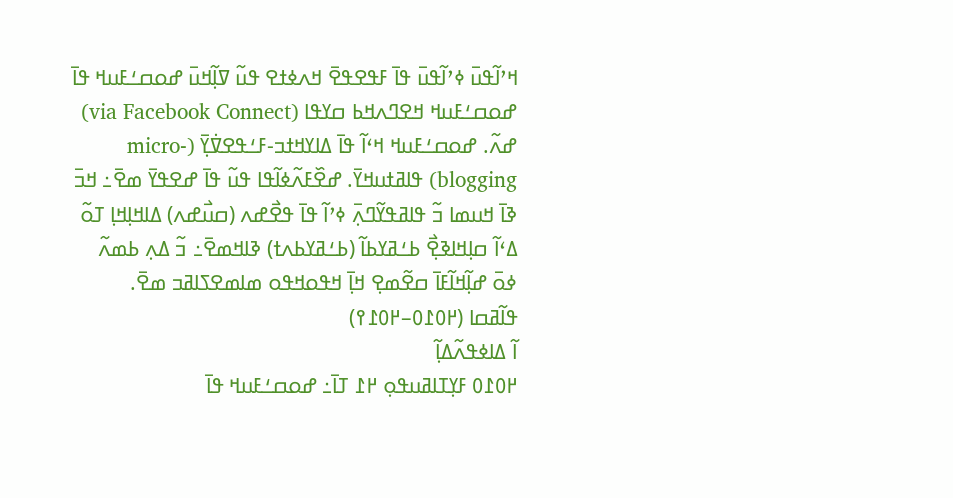ߞߴߊ߬ߟߎ߫ ߦߴߊ߬ߟߎ߫ ߟߊ߫ ߓߟߐߟߐ߫ ߞߍߦߙߐ ߟߎ߬ ߜߊ߲߬ߞߎ߫ ߝߋߛߑߓߎߞ ߟߊ߫ ߝߋߛߑߓߎߞ ߞߐߣߍߞߕ ߛߌߟߊ (via Facebook Connect) ߝߍ߬. ߝߋߛߑߓߎߞ ߞߵߊ߬ ߟߊ߫ ߡߊߌߞߙߏ-ߓߑߟߐߜ߭ߌ߲߫ (micro-blogging) ߟߊߥߙߎߞߌ߫. ߝߐ߰ߓߍ߬ߦߊ߬ߟߊ ߟߎ߬ ߟߊ߫ ߝߐߟߌ߫ ߘߐ߫߸ ߞߏ߫ ߢߊ߫ ߞߎߘߊ ߏ߬ ߟߊߥߟߌ߬ߣߍ߲߫ ߦߴߊ߬ ߟߊ߫ ߟߐ߯ߝߍ (ߛߎ߯ߝߍ) ߡߊߞߊ߲ߞߊ߲ ߠߋ߬ ߡߵߊ߬ ߛߊ߲ߞߊߢߐ߲߯ ߕߑߥߌߕߊ߬ (ߕߑߥߌߕߍߙ) ߢߊߞߘߐ߫߸ ߏ߬ ߡߍ߲ ߕߘߍ߬ ߦߋ߫ ߝߊ߲߬ߞߊ߬ߓߊ߫ ߛߐ߬ߘߐ߲ ߞߊ߲߫ ߞߟߋߞߟߋ ߘߊߘߐߖߊߥߏ ߘߐ߫.
ߟߊ߬ߥߛߊ (߂߀߁߀–߂߀߁߉)
ߊ߬ ߡߊߦߟߍ߬ߡߊ߲߬
߂߀߁߀ ߓߌ߲ߠߊߥߎߟߋ߲ ߂߁ ߠߊ߫߸ ߝߋߛߑߓߎߞ ߟߊ߫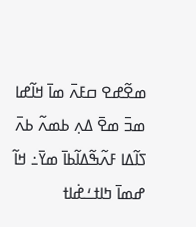ߘߐ߬ߝߐ ߛߓߍ߫ ߘߊ߫ ߞߊ߬ߝߊ ߘߏ߫ ߘߐ߫ ߡߍ߲ ߕߘߍ߬ ߕߍ߫ ߖߊ߬ߡߊ ߓߍ߬ߒ߬ߡߊ߬ߕߊ߫ ߘߌ߫߸ ߞߊ߬ ߝߘߊ߫ ߤߊߙߑߝ߭ߊߙ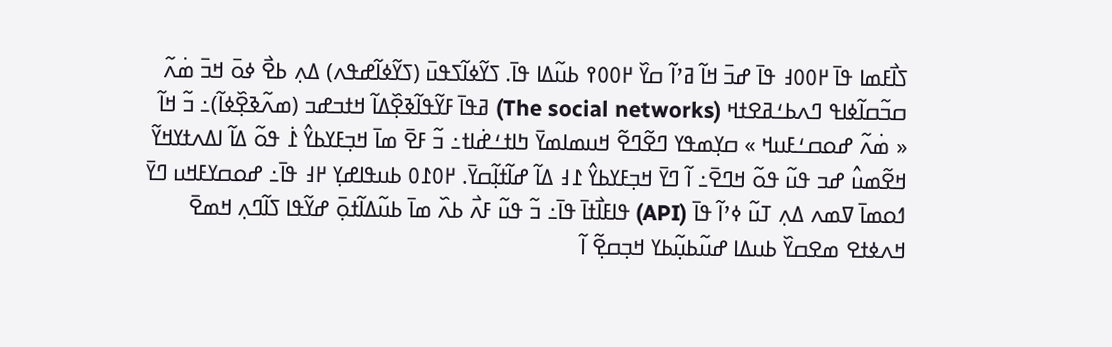ߖߊ߯ߓߘߊ ߟߊ߫ ߂߀߀߃ ߟߊ߫ ߝߏ߫ ߞߊ߬ ߥߴߊ߬ ߛߌ߰ ߂߀߀߉ ߕߎ߬ߡߊ ߟߊ߫. ߖߌ߬ߦߊ߬ߖߟߎ߫ (ߖߌ߬ߦߊ߬ߝߟߍ) ߡߍ߲ ߕߐ߯ ߦߋ߫ ߞߏ߫ ߘ߭ߍ߬ ߛߏ߬ߛߊ߬ߦߊߟ ߣߍߕߑߥߐߙߞ (The social networks) ߥߟߊ߫ ߓߌ߬ߟߊ߬ߢߐ߲߰ߡߊ߬ ߞߙߏߝߏ (ߘߍ߬ߢߐ߲߰ߦߊ߬)߸ ߏ߬ ߞߊ߬ « ߘ߭ߍ߬ ߝߋߛߑߓߎߞ » ߛߌ߲ߘߟߌ ߣߐ߬ߣߐ߬ ߞߎߘߊߘߌ߫ ߤߊߙߑߝ߭ߊߙ߸ ߏ߬ ߓߐ߫ ߘߊ߫ ߞߏ߲ߓߌߕߌ߮ ߁߭ ߟߋ߬ ߡߊ߬ ߊߡߍߙߌߞߌ߬ ߞߐ߬ߘߎ߮ ߝߏ ߟߎ߬ ߟߋ߬ ߞߣߐ߫߸ ߊ߬ ߣߌ߫ ߞߏ߲ߓߌߕߌ߮ ߁߃ ߡߊ߬ ߝߊ߬ߙߊ߲߬ߛߌ߫. ߂߀߁߀ ߕߎߟߊߝߌ߲ ߂߃ ߟߊ߫߸ ߝߋߛߌߓߞߎ ߣߌ߫ ߗߋߘߊ߫ ߜߘߍ ߡߍ߲ ߠߎ߬ ߦߴߊ߬ ߟߊ߫ (API) ߟߊߓߊ߯ߙߊ߫ ߟߊ߫߸ ߏ߬ ߟߎ߬ ߓߍ߯ ߕߍ߰ ߘߊ߫ ߕߎ߬ߡߊ߬ߙߋ߲߫ ߝߌ߬ߟߊ ߖߊ߬ߣߍ߲ ߞߘߐ߫ ߞߍߦߙߐ ߘߐߛߌ߰ ߕߎߡߊ ߝߎ߬ߕߎ߲߬ߕߌ ߞߏ߲ߛߐ߲߬ ߊ߬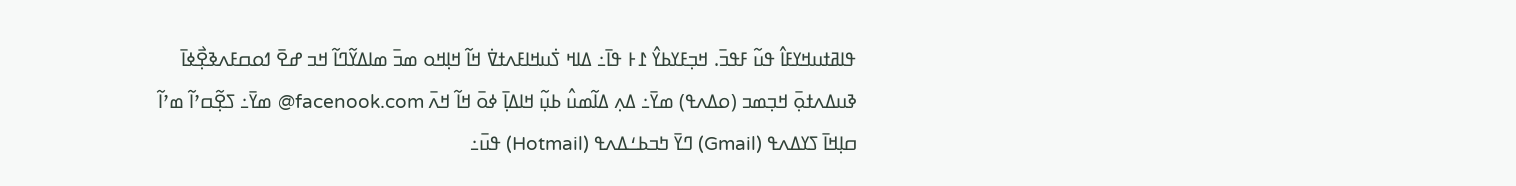ߟߊߥߙߎߞߌߓߊ߮ ߟߎ߬ ߓߟߏ߫. ߞߏ߲ߓߌߕߌ߮ ߁߅ ߟߊ߫߸ ߡߊߞ ߖ߭ߎߞߊߓߍߙߜ߭ ߞߊ߬ ߞߊ߲ߞߋ ߘߏ߫ ߘߊߡߌ߬ߣߊ߬ ߞߏ ߝߐ߫ ߗߋߛߓߍߢߐ߲߯ߦߊ߫ ߢߎߡߍߙߋ߲߫ ߞߏ߲ߘߏ (ߋߡߍߟ) ߘߌ߫߸ ߡߍ߲ ߡߊ߬ߘߎ߮ ߕߎ߲߬ ߞߊߡߊ߲߫ ߦߋ߫ ߞߊ߬ ߞߍ߫ facenook.com@ ߘߌ߫߸ ߖߐ߲߬ߛߴߊ߬ ߘߴߊ߬ ߛߊ߲ߞߊ߫ ߖߌߡߍߟ (Gmail) ߣߌ߫ ߤߏߕߑߡߍߟ (Hotmail) ߟߎ߫߸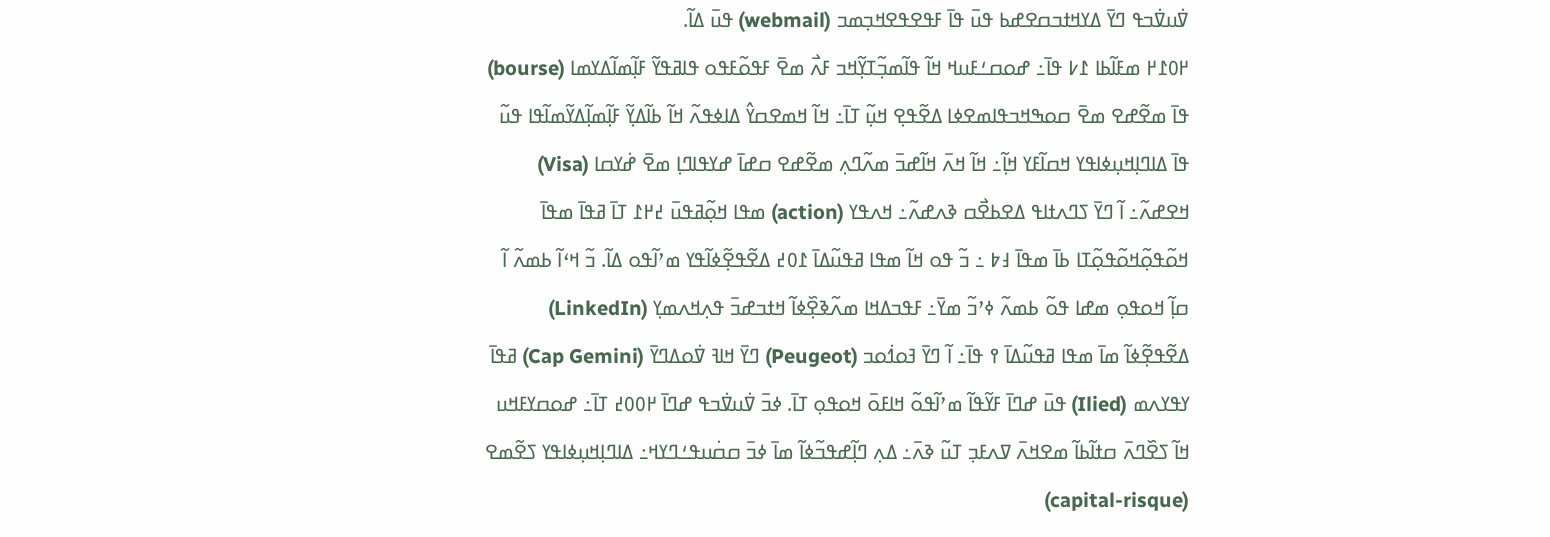ߜ߭ߎߜ߭ߏߟ ߣߌ߫ ߡߌߞߙߏߛߐߝߕ ߟߎ߫ ߟߊ߫ ߓߟߐߟߐߞߏ߲ߘߏ (webmail) ߟߎ߫ ߡߊ߬.
߂߀߁߂ ߘߓߊ߬ߕߊ ߁߇ ߟߊ߫߸ ߝߋߛߑߓߎߞ ߞߊ߬ ߟߊ߬ߘߏ߲߬ߠߌ߲߬ߞߏ ߓߍ߯ ߘߐ߫ ߓߟߋ߬ߓߟߋ ߟߊߥߟߌ߬ ߓߊ߲߬ߘߊ߬ߡߌߘߊ (bourse) ߟߊ߫ ߘߐ߬ߝߐ ߘߐ߫ ߛߋߒߞߏߟߊߘߐߦߊ ߡߐ߬ߟߐ߲ ߞߎ߲߬ ߠߊ߫߸ ߞߊ߬ ߞߘߐߛߌ߮ ߡߊߦߟߍ߬ ߞߊ߬ ߕߊ߬ߡߌ߲߬ ߓߊ߲߬ߘߊ߲߬ߡߌ߬ߘߊ߬ߟߊ ߟߎ߬ ߟߊ߫ ߡߊߣߊ߲ߞߎ߲ߦߊߟߌ ߞߛߊ߬ߓߌ ߞߊ߲߬߸ ߞߊ߬ ߞߍ߫ ߞߊ߬ߝߏ߫ ߘߍ߬ߣߍ߲ ߘߐ߬ߝߐ ߛߝߊ߫ ߝߌߟߊߣߊ߲ ߘߐ߫ ߝ߭ߌߛߊ (Visa) ߞߐߝߍ߬߸ ߊ߬ ߣߌ߫ ߖߣߍߙߊߟ ߡߐߕߐ߯ߛ ߢߍߝߍ߬߸ ߞߍߟߌ (action) ߘߟߊ ߞߋ߲߬ߥߟߎ߫ ߄߂߁ ߠߊ߫ ߥߟߊ߫ ߘߟߊ߫ ߞߋ߬ߟߋ߲߬ߞߋ߬ߟߋ߲߬ߠߊ ߕߊ߫ ߘߟߊ߫ ߃߈ ߸ ߏ߬ ߟߋ ߞߊ߬ ߘߟߊ ߥߟߎ߬ߡߊ߫ ߁߀߄ ߡߐ߬ߟߐ߲߬ߦߊ߬ߟߌ ߘߴߊ߬ߟߋ ߡߊ߬. ߏ߬ ߞߵߊ߬ ߕߘߍ߬ ߊ߬ ߛߊ߲߬ ߞߋߟߋ߲ ߘߝߊ ߟߋ߬ ߕߘߍ߬ ߦߴߏ߬ ߘߌ߫߸ ߓߟߏߡߞߊ ߘߍ߬ߢߐ߲߰ߦߊ߬ ߞߙߏߝߏ߫ ߟߍ߲ߞߍߘߌ߲ (LinkedIn) ߡߐ߬ߟߐ߲߬ߦߊ߬ ߘߊ߫ ߘߟߊ ߥߟߎ߬ߡߊ߫ ߉ ߟߊ߫߸ ߊ߬ ߣߌ߫ ߔߋߗ߭ߋߏ (Peugeot) ߣߌ߫ ߞߊߔ ߜ߭ߋߡߣߌ߫ (Cap Gemini) ߥߟߊ߫ ߌߟߌߍߘ (Ilied) ߟߎ߫ ߝߣߊ߫ ߓߌ߬ߟߊ߬ ߘߴߊ߬ߟߋ߬ ߞߊߓߋ߫ ߞߋߟߋ߲ ߠߊ߫. ߦߏ߫ ߜ߭ߎߜ߭ߏߟ ߝߣߊ߫ ߂߀߀߄ ߠߊ߫߸ ߝߋߛߌߓߞߎ ߞߊ߬ ߖߐ߰ߣߍ߫ ߛߙߊ߬ߕߊ߬ ߘߐߞߍ߫ ߜߍߓߏ߲ ߠߎ߬ ߢߍ߫߸ ߡߍ߲ ߣߊ߲߬ߝߟߏ߬ߦߊ߬ ߘߊ߫ ߦߏ߫ ߛߛ߭ߎߟߑߣߌߞ߸ ߡߊߣߊ߲ߞߎ߲ߦߊߟߌ ߖߐ߬ߘߐ (capital-risque)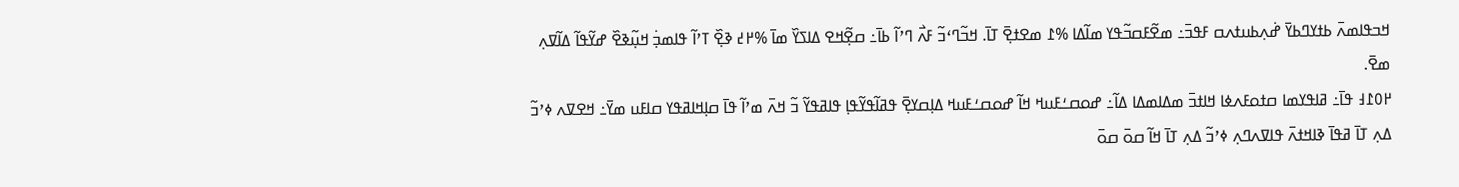ߞߏߟߊߘߍ߫ ߕߙߌߣߕߌ߫ ߝ߭ߍ߲ߕߎߙߍߛ ߓߟߏ߫߸ ߘߐ߬ߓߛߏ߬ߟߌ ߘߊ߬ߡߊ %߁ ߘߐߙߐ߲߫ ߠߊ߫. ߞߏ߬ߣߵߏ߬ ߓߍ߯ ߣߴߊ߬ ߕߊ߫߸ ߛߐ߲߬ߞߐ ߡߊߖߌ߰ ߘߊ߫ %߂߄ ߢߐ߲߰ ߠߴߊ߬ ߟߊߘߏ߲߭ ߞߎ߲߬ߢߐ߰ ߝߌ߬ߟߊ߬ ߡߊ߬ߜߍ߲ ߘߐ߫.
߂߀߁߃ ߟߊ߫߸ ߥߊߟߌߘߊ ߛߙߋߓߍߦߊ ߞߊߙߏ߫ ߘߡߊߘߡߊ ߡߊ߬߸ ߝߋߛߑߓߎߞ ߞߊ߬ ߝߋߛߑߓߎߞ ߡߊ߲ߛߌߐ߲߫ ߟߥߊ߬ߟߌ߬ߟߊ߲ ߟߊߥߟߌ߬ ߏ߬ ߞߍ߫ ߘߴߊ߬ ߟߊ߫ ߛߊ߲ߞߊߥߟߌ ߛߊߓߎ ߘߌ߫߸ ߞߐߜߍ ߦߴߏ߬ ߡߍ߲ ߠߊ߫ ߥߟߊ߫ ߢߊߞߙߍ߫ ߟߊߜߍߣߍ߲ ߦߴߏ߬ ߡߍ߲ ߠߊ߫ ߞߊ߬ ߛߋ߫ ߛߋ߫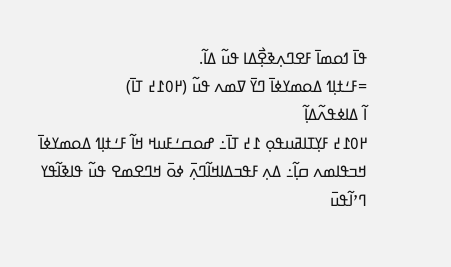ߟߊ߫ ߗߋߘߊ߫ ߓߐߣߍ߲ߢߐ߲߯ߡߊ ߟߎ߬ ߡߊ߬.
=ߓߑߙߊ߲ߗ ߡߋߘߌߦߊ߫ ߣߌ߫ ߜߘߍ ߟߎ߬ (߂߀߁߄ ߠߊ߫)
ߊ߬ ߡߊߦߟߍ߬ߡߊ߲߬
߂߀߁߄ ߓߌ߲ߠߊߥߎߟߋ߲ ߁߄ ߠߊ߫߸ ߝߋߛߑߓߎߞ ߞߊ߬ ߓߑߙߊ߲ߗ ߡߋߘߌߦߊ߫ ߞߏߟߊߘߍ ߛߊ߲߬߸ ߡߍ߲ ߓߟߏߡߊߞߊ߬ߣߍ߲߫ ߦߋ߫ ߞߣߐߘߐ ߟߎ߬ ߟߊߢߊ߬ߟߌ ߣߴߊ߬ߟߎ߫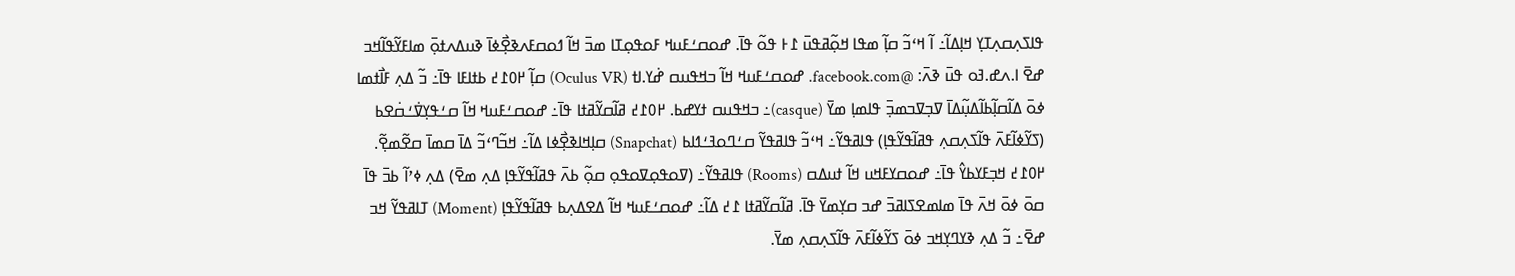ߟߊߖߍ߲ߛߍ߲ߠߌ߲ ߞߊ߲ߡߊ߬߸ ߊ߬ ߞߵߏ߬ ߛߊ߲߬ ߘߟߊ ߞߋ߲߬ߥߟߎ߫ ߁߅ ߟߋ߬ ߟߊ߫. ߝߋߛߑߓߎߞ ߓߋߟߋ߲ߠߊ ߘߏ߫ ߞߊ߬ ߗߋߛߓߍߢߐ߲߯ߦߊ߫ ߢߎߡߍߙߋ߲߫ ߘߊߓߌ߬ߟߊ߬ߞߏ ߝߐ߫ ߊ.ߍߝ.ߔߋ ߟߎ߫ ߢߍ߫: @facebook.com. ߝߋߛߑߓߎߞ ߞߊ߬ ߏߞߟߎߛ ߝ߭ߌ.ߊߙ (Oculus VR) ߛߊ߲߬ ߂߀߁߄ ߕߙߊߓߊ ߟߊ߫߸ ߏ߬ ߡߍ߲ ߓߊ߯ߙߘߊ ߦߋ߫ ߡߊ߬ߛߊ߲߬ߕߊ߬ߡߎ߲߬ߡߊ߫ ߜߏ߲ߜߏߘߏ߲߫ ߟߊߘߊ߲ ߘߌ߫ (casque)߸ ߏߞߟߎߛ ߙߌߝߕ. ߂߀߁߄ ߥߊ߬ߛߌ߬ߥߙߊ ߟߊ߫߸ ߝߋߛߑߓߎߞ ߞߊ߬ ߛߑߟߌ߲ߜ߭ߑߛ߭ߐߕ (ߖߌ߬ߦߊ߬ߓߍ߫ ߟߊ߬ߖߍ߲ߛߍ߲ ߟߥߊ߬ߟߌ߬ߟߊ߲) ߟߊߥߟߌ߬߸ ߞߵߏ߬ ߟߊߥߟߌ߬ ߛߑߣߋߔߑߗߊߕ (Snapchat) ߛߊ߲ߞߊߢߐ߲߯ߦߊ ߡߊ߬߸ ߞߏ߬ߣߵߏ߬ ߡߊ߫ ߛߘߊ߫ ߛߐ߬ߘߐ߲߬. ߂߀߁߄ ߞߏ߲ߓߌߕߌ߮ ߟߊ߫߸ ߝߋߛߌߓߞߎ ߞߊ߬ ߙߎߡߛ (Rooms) ߟߊߥߟߌ߬߸ (ߜߋߟߋ߲ߜߋߟߋ߲ ߛߋ߲߬ ߕߍ߫ ߟߥߊ߬ߟߌ߬ߟߊ߲ ߡߍ߲ ߘߐ߫) ߡߍ߲ ߦߴߊ߬ ߕߏ߫ ߟߊ߫ ߛߋ߫ ߦߋ߫ ߞߍ߫ ߟߊ߫ ߘߊߘߐߖߊߥߏ߫ ߝߏ ߛߌ߲ߘߌ߫ ߟߊ߫. ߥߊ߬ߛߌ߬ߥߙߊ ߁߄ ߡߊ߬߸ ߝߋߛߑߓߎߞ ߞߊ߬ ߡߐߡߍ߲ߕ ߟߥߊ߬ߟߌ߬ߟߊ߲ (Moment) ߠߊߥߟߌ߬ ߞߏ ߝߐ߫߸ ߏ߬ ߡߍ߲ ߢߌߣߌ߲ߞߏ ߦߋ߫ ߖߌ߬ߦߊ߬ߓߍ߫ ߟߊ߬ߖߍ߲ߛߍ߲ ߘߌ߫.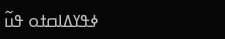ߦߟߌߡߊߛߙߋ ߟߎ߬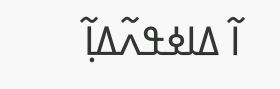ߊ߬ ߡߊߦߟߍ߬ߡߊ߲߬